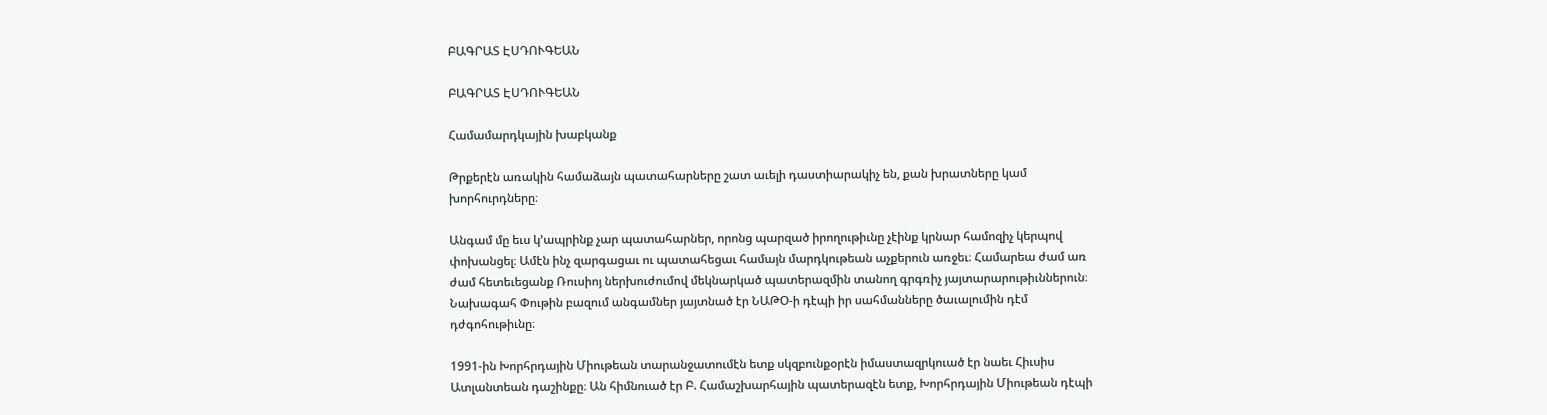ԲԱԳՐԱՏ ԷՍԴՈՒԳԵԱՆ

ԲԱԳՐԱՏ ԷՍԴՈՒԳԵԱՆ

Համամարդկային խաբկանք

Թրքերէն առակին համաձայն պատահարները շատ աւելի դաստիարակիչ են, քան խրատները կամ խորհուրդները։

Անգամ մը եւս կ՚ապրինք չար պատահարներ, որոնց պարզած իրողութիւնը չէինք կրնար համոզիչ կերպով փոխանցել։ Ամէն ինչ զարգացաւ ու պատահեցաւ համայն մարդկութեան աչքերուն առջեւ։ Համարեա ժամ առ ժամ հետեւեցանք Ռուսիոյ ներխուժումով մեկնարկած պատերազմին տանող գրգռիչ յայտարարութիւններուն։ Նախագահ Փութին բազում անգամներ յայտնած էր ՆԱԹՕ-ի դէպի իր սահմանները ծաւալումին դէմ դժգոհութիւնը։

1991-ին Խորհրդային Միութեան տարանջատումէն ետք սկզբունքօրէն իմաստազրկուած էր նաեւ Հիւսիս Ատլանտեան դաշինքը։ Ան հիմնուած էր Բ. Համաշխարհային պատերազէն ետք, Խորհրդային Միութեան դէպի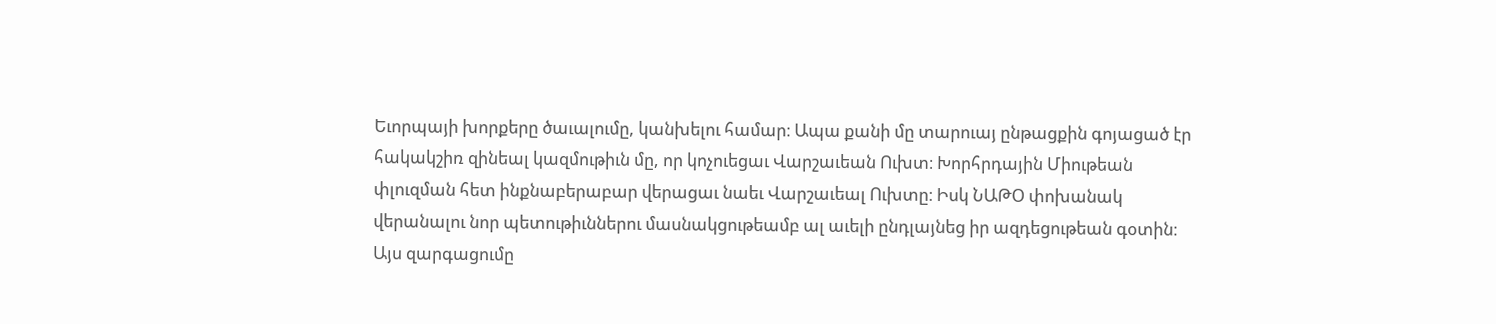Եւորպայի խորքերը ծաւալումը, կանխելու համար։ Ապա քանի մը տարուայ ընթացքին գոյացած էր հակակշիռ զինեալ կազմութիւն մը, որ կոչուեցաւ Վարշաւեան Ուխտ։ Խորհրդային Միութեան փլուզման հետ ինքնաբերաբար վերացաւ նաեւ Վարշաւեալ Ուխտը։ Իսկ ՆԱԹՕ փոխանակ վերանալու նոր պետութիւններու մասնակցութեամբ ալ աւելի ընդլայնեց իր ազդեցութեան գօտին։ Այս զարգացումը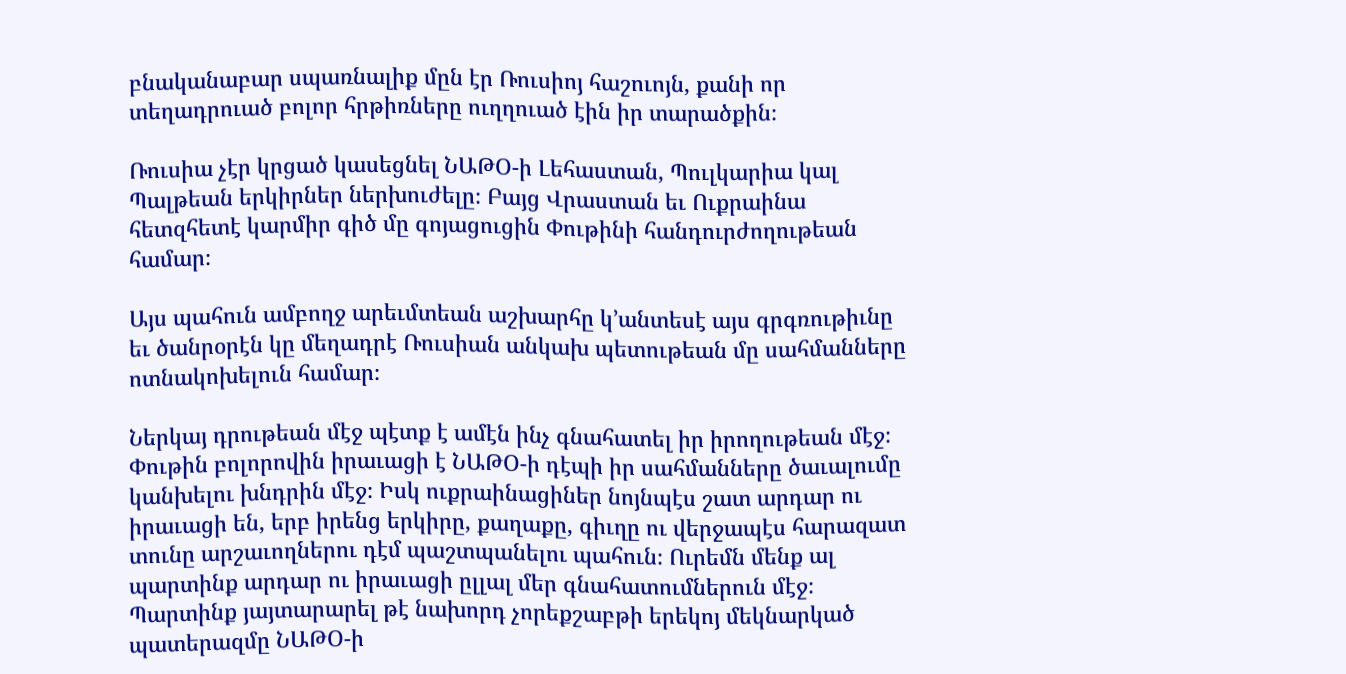բնականաբար սպառնալիք մըն էր Ռուսիոյ հաշուոյն, քանի որ տեղադրուած բոլոր հրթիռները ուղղուած էին իր տարածքին։

Ռուսիա չէր կրցած կասեցնել ՆԱԹՕ-ի Լեհաստան, Պուլկարիա կալ Պալթեան երկիրներ ներխուժելը։ Բայց Վրաստան եւ Ուքրաինա հետզհետէ կարմիր գիծ մը գոյացուցին Փութինի հանդուրժողութեան համար։

Այս պահուն ամբողջ արեւմտեան աշխարհը կ՚անտեսէ այս գրգռութիւնը եւ ծանրօրէն կը մեղադրէ Ռուսիան անկախ պետութեան մը սահմանները ոտնակոխելուն համար։

Ներկայ դրութեան մէջ պէտք է ամէն ինչ գնահատել իր իրողութեան մէջ։ Փութին բոլորովին իրաւացի է ՆԱԹՕ-ի դէպի իր սահմանները ծաւալումը կանխելու խնդրին մէջ։ Իսկ ուքրաինացիներ նոյնպէս շատ արդար ու իրաւացի են, երբ իրենց երկիրը, քաղաքը, գիւղը ու վերջապէս հարազատ տունը արշաւողներու դէմ պաշտպանելու պահուն։ Ուրեմն մենք ալ պարտինք արդար ու իրաւացի ըլլալ մեր գնահատումներուն մէջ։ Պարտինք յայտարարել թէ նախորդ չորեքշաբթի երեկոյ մեկնարկած պատերազմը ՆԱԹՕ-ի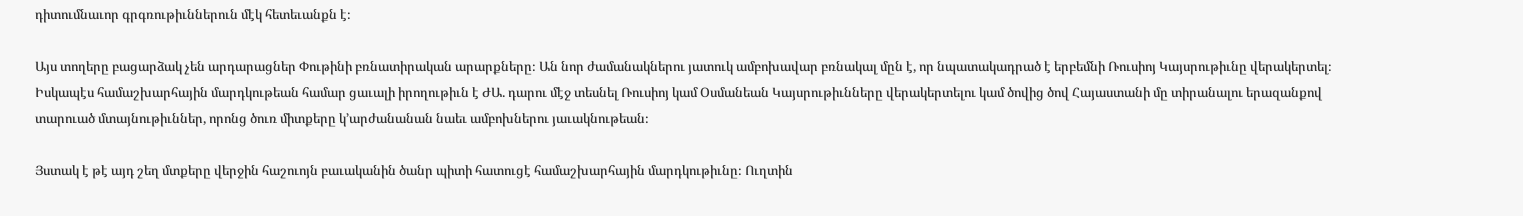դիտումնաւոր գրգռութիւններուն մէկ հետեւանքն է։

Այս տողերը բացարձակ չեն արդարացներ Փութինի բռնատիրական արարքները։ Ան նոր ժամանակներու յատուկ ամբոխավար բռնակալ մըն է, որ նպատակադրած է երբեմնի Ռուսիոյ Կայսրութիւնը վերակերտել։ Իսկապէս համաշխարհային մարդկութեան համար ցաւալի իրողութիւն է ԺԱ. դարու մէջ տեսնել Ռուսիոյ կամ Օսմանեան Կայսրութիւնները վերակերտելու կամ ծովից ծով Հայաստանի մը տիրանալու երազանքով տարուած մտայնութիւններ, որոնց ծուռ միտքերը կ՚արժանանան նաեւ ամբոխներու յաւակնութեան։

Յստակ է թէ այդ շեղ մտքերը վերջին հաշուոյն բաւականին ծանր պիտի հատուցէ համաշխարհային մարդկութիւնը։ Ուղտին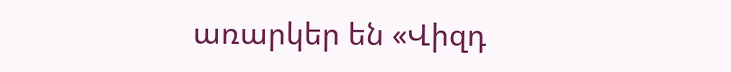առարկեր են «Վիզդ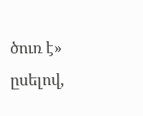ծուռ է» ըսելով,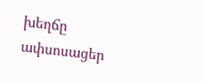խեղճը ափսոսացեր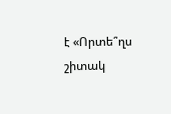է «Որտե՞ղս շիտակ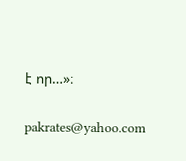է որ…»։

pakrates@yahoo.com